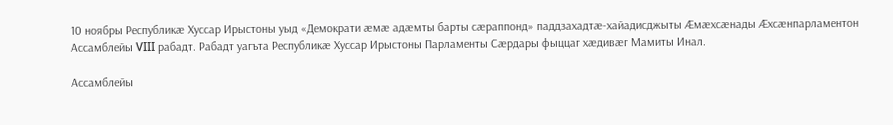10 ноябры Республикæ Хуссар Ирыстоны уыд «Демократи æмæ адæмты барты сæраппонд» паддзахадтæ-хайадисджыты Æмæхсæнады Æхсæнпарламентон Ассамблейы VIII рабадт. Рабадт уагъта Республикæ Хуссар Ирыстоны Парламенты Сæрдары фыццаг хæдивæг Мамиты Инал.

Ассамблейы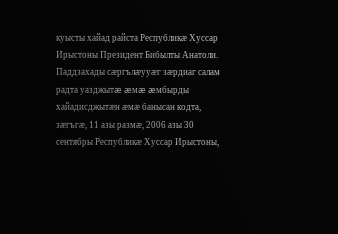куысты хайад райста Республикæ Хуссар Ирыстоны Президент Бибылты Анатоли. Паддзахады сæргълæууæг зæрдиаг салам радта уазджытæ æмæ æмбырды хайадисджытæн æмæ банысан кодта, зæгъгæ, 11 азы размæ, 2006 азы 30 сентябры Республикæ Хуссар Ирыстоны,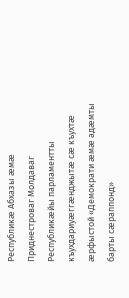Республикæ Абхазы æмæ Приднестроваг Молдаваг Республикæйы парламентты  къухдариуæггæнджытæ сæ къухтæ æрфыстой «Демократи æмæ адæмты барты сæраппонд»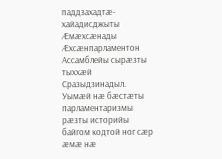паддзахадтæ-хайадисджыты Æмæхсæнады Æхсæнпарламентон Ассамблейы сырæзты тыххæй Сразыдзинадыл. Уымæй нæ бæстæты парламентаризмы рæзты историйы байгом кодтой ног сæр æмæ нæ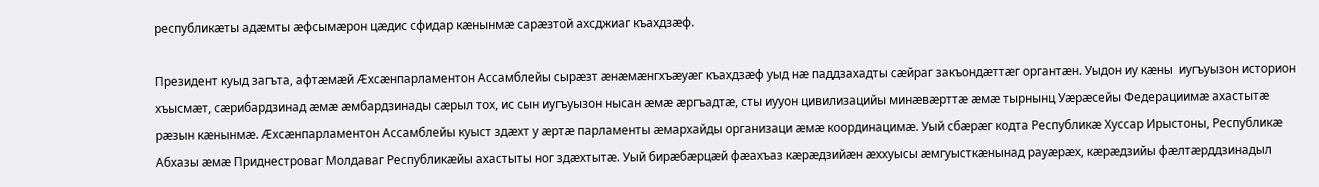республикæты адæмты æфсымæрон цæдис сфидар кæнынмæ сарæзтой ахсджиаг къахдзæф.

Президент куыд загъта, афтæмæй Æхсæнпарламентон Ассамблейы сырæзт æнæмæнгхъæуæг къахдзæф уыд нæ паддзахадты сæйраг закъондæттæг органтæн. Уыдон иу кæны  иугъуызон историон хъысмæт, сæрибардзинад æмæ æмбардзинады сæрыл тох, ис сын иугъуызон нысан æмæ æргъадтæ, сты иууон цивилизацийы минæвæрттæ æмæ тырнынц Уæрæсейы Федерациимæ ахастытæ рæзын кæнынмæ. Æхсæнпарламентон Ассамблейы куыст здæхт у æртæ парламенты æмархайды организаци æмæ координацимæ. Уый сбæрæг кодта Республикæ Хуссар Ирыстоны, Республикæ Абхазы æмæ Приднестроваг Молдаваг Республикæйы ахастыты ног здæхтытæ. Уый бирæбæрцæй фæахъаз кæрæдзийæн æххуысы æмгуысткæнынад рауæрæх, кæрæдзийы фæлтæрддзинадыл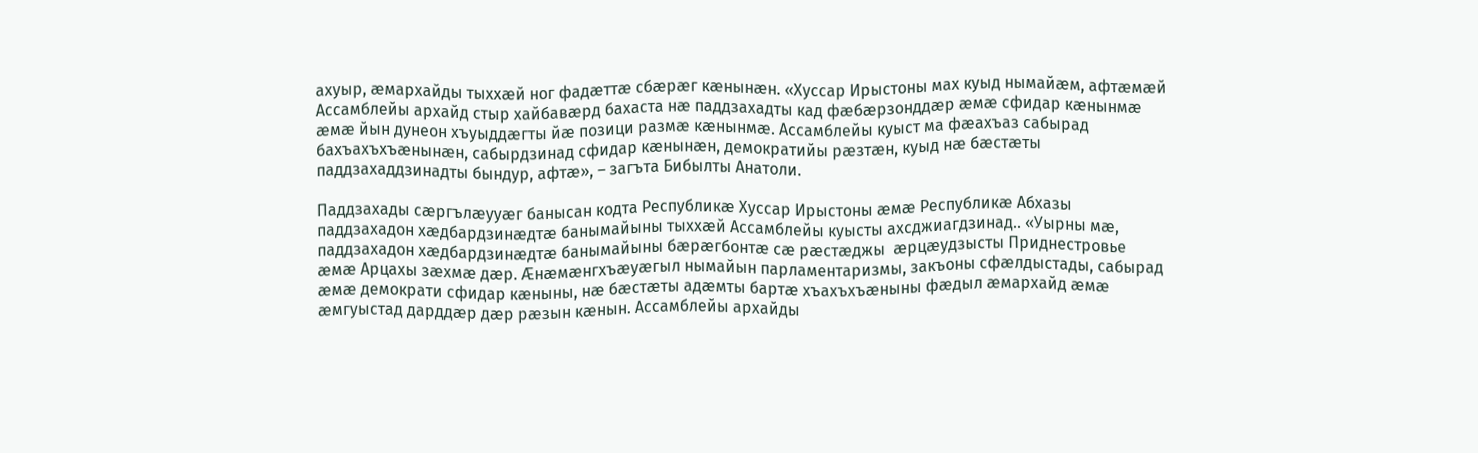ахуыр, æмархайды тыххæй ног фадæттæ сбæрæг кæнынæн. «Хуссар Ирыстоны мах куыд нымайæм, афтæмæй Ассамблейы архайд стыр хайбавæрд бахаста нæ паддзахадты кад фæбæрзонддæр æмæ сфидар кæнынмæ  æмæ йын дунеон хъуыддæгты йæ позици размæ кæнынмæ. Ассамблейы куыст ма фæахъаз сабырад бахъахъхъæнынæн, сабырдзинад сфидар кæнынæн, демократийы рæзтæн, куыд нæ бæстæты паддзахаддзинадты бындур, афтæ», – загъта Бибылты Анатоли.

Паддзахады сæргълæууæг банысан кодта Республикæ Хуссар Ирыстоны æмæ Республикæ Абхазы паддзахадон хæдбардзинæдтæ банымайыны тыххæй Ассамблейы куысты ахсджиагдзинад.. «Уырны мæ, паддзахадон хæдбардзинæдтæ банымайыны бæрæгбонтæ сæ рæстæджы  æрцæудзысты Приднестровье æмæ Арцахы зæхмæ дæр. Æнæмæнгхъæуæгыл нымайын парламентаризмы, закъоны сфæлдыстады, сабырад æмæ демократи сфидар кæныны, нæ бæстæты адæмты бартæ хъахъхъæныны фæдыл æмархайд æмæ æмгуыстад дарддæр дæр рæзын кæнын. Ассамблейы архайды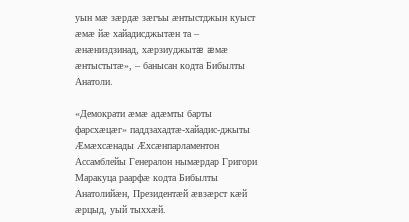уын мæ зæрдæ зæгъы æнтыстджын куыст æмæ йæ хайадисджытæн та – æнæниздзинад, хæрзиуджытæ æмæ æнтыстытæ», – банысан кодта Бибылты Анатоли.

«Демократи æмæ адæмты барты фарсхæцæг» паддзахадтæ-хайадис-джыты Æмæхсæнады Æхсæнпарламентон Ассамблейы Генералон нымæрдар Григори Маракуца раарфæ кодта Бибылты Анатолийæн, Президентæй æвзæрст кæй æрцыд, уый тыххæй.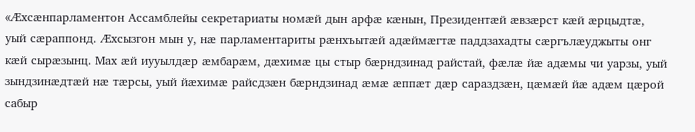«Æхсæнпарламентон Ассамблейы секретариаты номæй дын арфæ кæнын, Президентæй æвзæрст кæй æрцыдтæ, уый сæраппонд. Æхсызгон мын у, нæ парламентариты рæнхъытæй адæймæгтæ паддзахадты сæргълæуджыты онг кæй сырæзынц. Мах æй иууылдæр æмбарæм, дæхимæ цы стыр бæрндзинад райстай, фæлæ йæ адæмы чи уарзы, уый зындзинæдтæй нæ тæрсы, уый йæхимæ райсдзæн бæрндзинад æмæ æппæт дæр сараздзæн, цæмæй йæ адæм цæрой сабыр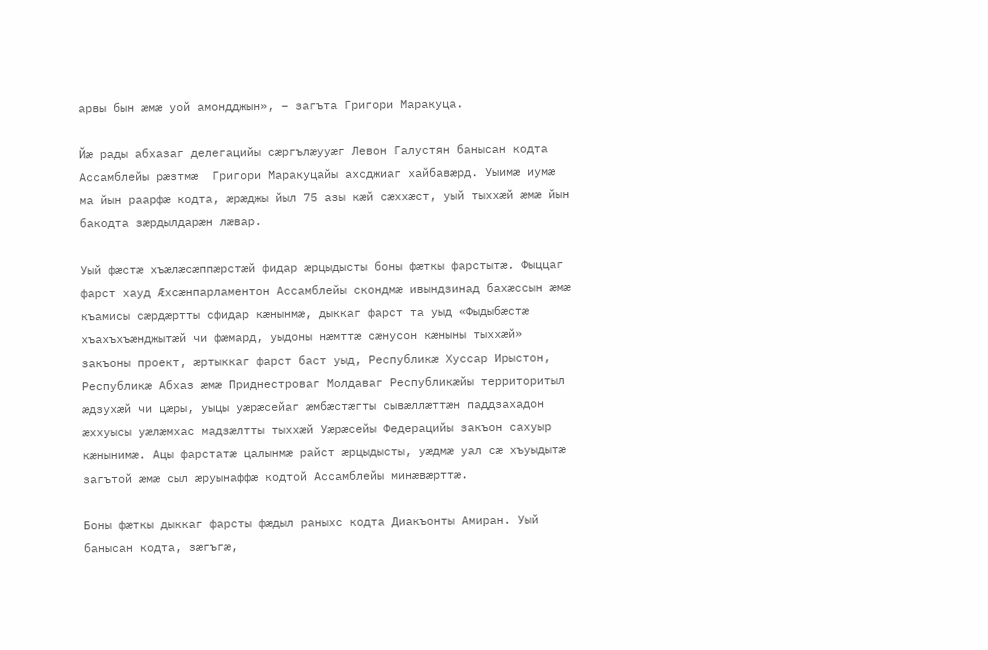арвы бын æмæ уой амондджын», – загъта Григори Маракуца.

Йæ рады абхазаг делегацийы сæргълæууæг Левон Галустян банысан кодта Ассамблейы рæзтмæ  Григори Маракуцайы ахсджиаг хайбавæрд. Уыимæ иумæ ма йын раарфæ кодта, æрæджы йыл 75 азы кæй сæххæст, уый тыххæй æмæ йын бакодта зæрдылдарæн лæвар.

Уый фæстæ хъæлæсæппæрстæй фидар æрцыдысты боны фæткы фарстытæ. Фыццаг фарст хауд Æхсæнпарламентон Ассамблейы скондмæ ивындзинад бахæссын æмæ къамисы сæрдæртты сфидар кæнынмæ, дыккаг фарст та уыд «Фыдыбæстæ хъахъхъæнджытæй чи фæмард, уыдоны нæмттæ сæнусон кæныны тыххæй» закъоны проект, æртыккаг фарст баст уыд, Республикæ Хуссар Ирыстон, Республикæ Абхаз æмæ Приднестроваг Молдаваг Республикæйы территоритыл æдзухæй чи цæры, уыцы уæрæсейаг æмбæстæгты сывæллæттæн паддзахадон æххуысы уæлæмхас мадзæлтты тыххæй Уæрæсейы Федерацийы закъон сахуыр кæнынимæ. Ацы фарстатæ цалынмæ райст æрцыдысты, уæдмæ уал сæ хъуыдытæ загътой æмæ сыл æруынаффæ кодтой Ассамблейы минæвæрттæ.

Боны фæткы дыккаг фарсты фæдыл раныхс кодта Диакъонты Амиран. Уый банысан кодта, зæгъгæ,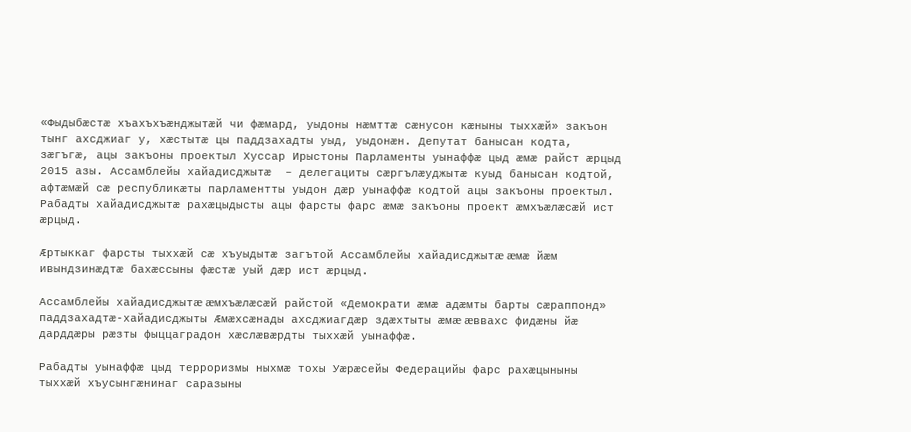«Фыдыбæстæ хъахъхъæнджытæй чи фæмард, уыдоны нæмттæ сæнусон кæныны тыххæй» закъон тынг ахсджиаг у, хæстытæ цы паддзахадты уыд, уыдонæн. Депутат банысан кодта, зæгъгæ, ацы закъоны проектыл Хуссар Ирыстоны Парламенты уынаффæ цыд æмæ райст æрцыд 2015 азы. Ассамблейы хайадисджытæ  – делегациты сæргълæуджытæ куыд банысан кодтой, афтæмæй сæ республикæты парламентты уыдон дæр уынаффæ кодтой ацы закъоны проектыл. Рабадты хайадисджытæ рахæцыдысты ацы фарсты фарс æмæ закъоны проект æмхъæлæсæй ист æрцыд.

Æртыккаг фарсты тыххæй сæ хъуыдытæ загътой Ассамблейы хайадисджытæ æмæ йæм ивындзинæдтæ бахæссыны фæстæ уый дæр ист æрцыд.

Ассамблейы хайадисджытæ æмхъæлæсæй райстой «Демократи æмæ адæмты барты сæраппонд» паддзахадтæ-хайадисджыты Æмæхсæнады ахсджиагдæр здæхтыты æмæ æввахс фидæны йæ дарддæры рæзты фыццаградон хæслæвæрдты тыххæй уынаффæ.

Рабадты уынаффæ цыд терроризмы ныхмæ тохы Уæрæсейы Федерацийы фарс рахæцыныны тыххæй хъусынгæнинаг саразыны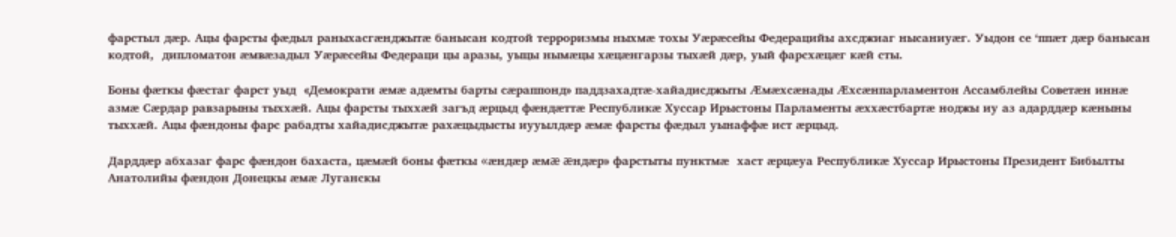фарстыл дæр. Ацы фарсты фæдыл раныхасгæнджытæ банысан кодтой терроризмы ныхмæ тохы Уæрæсейы Федерацийы ахсджиаг нысаниуæг. Уыдон се ‘ппæт дæр банысан кодтой,  дипломатон æмвæзадыл Уæрæсейы Федераци цы аразы, уыцы нымæцы хæцæнгарзы тыхæй дæр, уый фарсхæцæг кæй сты.

Боны фæткы фæстаг фарст уыд  «Демократи æмæ адæмты барты сæраппонд» паддзахадтæ-хайадисджыты Æмæхсæнады Æхсæнпарламентон Ассамблейы Советæн иннæ азмæ Сæрдар равзарыны тыххæй. Ацы фарсты тыххæй загъд æрцыд фæндæттæ Республикæ Хуссар Ирыстоны Парламенты æххæстбартæ ноджы иу аз адарддæр кæныны тыххæй. Ацы фæндоны фарс рабадты хайадисджытæ рахæцыдысты иууылдæр æмæ фарсты фæдыл уынаффæ ист æрцыд.

Дарддæр абхазаг фарс фæндон бахаста, цæмæй боны фæткы «æндæр æмæ æндæр» фарстыты пунктмæ  хаст æрцæуа Республикæ Хуссар Ирыстоны Президент Бибылты Анатолийы фæндон Донецкы æмæ Луганскы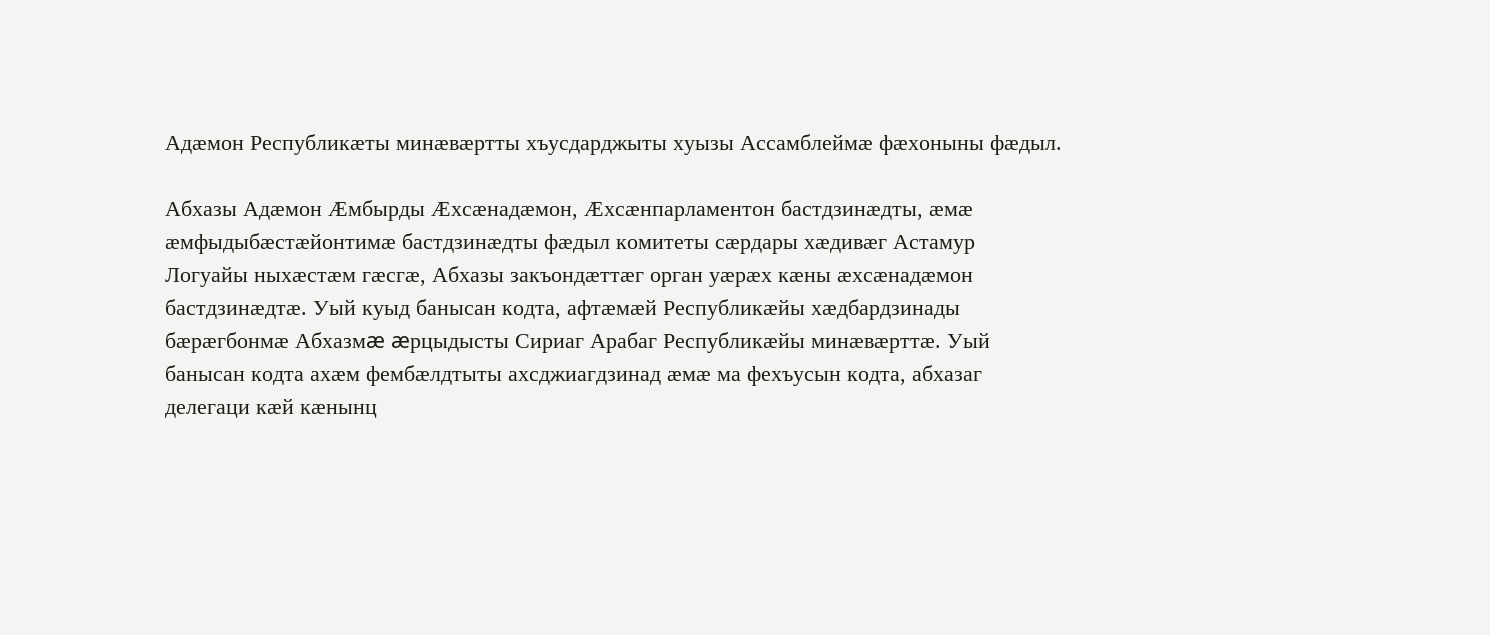Адæмон Республикæты минæвæртты хъусдарджыты хуызы Ассамблеймæ фæхоныны фæдыл.

Абхазы Адæмон Æмбырды Æхсæнадæмон, Æхсæнпарламентон бастдзинæдты, æмæ æмфыдыбæстæйонтимæ бастдзинæдты фæдыл комитеты сæрдары хæдивæг Астамур Логуайы ныхæстæм гæсгæ, Абхазы закъондæттæг орган уæрæх кæны æхсæнадæмон бастдзинæдтæ. Уый куыд банысан кодта, афтæмæй Республикæйы хæдбардзинады бæрæгбонмæ Абхазмæ æрцыдысты Сириаг Арабаг Республикæйы минæвæрттæ. Уый банысан кодта ахæм фембæлдтыты ахсджиагдзинад æмæ ма фехъусын кодта, абхазаг делегаци кæй кæнынц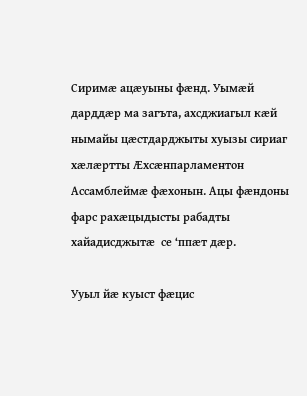Сиримæ ацæуыны фæнд. Уымæй дарддæр ма загъта, ахсджиагыл кæй нымайы цæстдарджыты хуызы сириаг хæлæртты Æхсæнпарламентон Ассамблеймæ фæхонын. Ацы фæндоны фарс рахæцыдысты рабадты хайадисджытæ  се ‘ппæт дæр.

Ууыл йæ куыст фæцис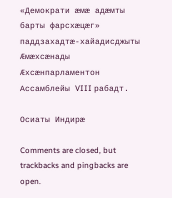«Демократи æмæ адæмты барты фарсхæцæг» паддзахадтæ-хайадисджыты Æмæхсæнады Æхсæнпарламентон Ассамблейы VIII рабадт.

Осиаты Индирæ

Comments are closed, but trackbacks and pingbacks are open.